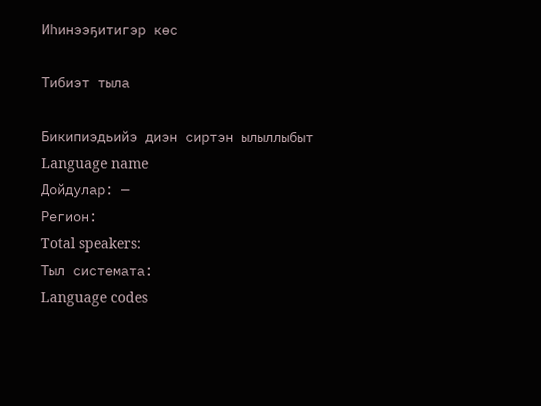Иһинээҕитигэр көс

Тибиэт тыла

Бикипиэдьийэ диэн сиртэн ылыллыбыт
Language name
Дойдулар: —
Регион:
Total speakers:
Тыл системата:
Language codes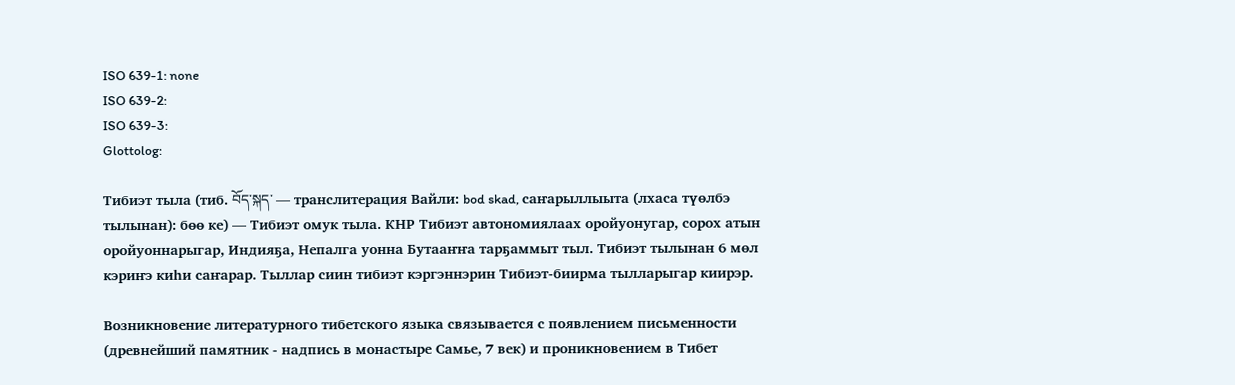ISO 639-1: none
ISO 639-2:
ISO 639-3:
Glottolog:

Тибиэт тыла (тиб. བོད་སྐད་ — транслитерация Вайли: bod skad, саҥарыллыыта (лхаса түөлбэ тылынан): бөө ке) — Тибиэт омук тыла. КНР Тибиэт автономиялаах оройуонугар, сорох атын оройуоннарыгар, Индияҕа, Непалга уонна Бутааҥҥа тарҕаммыт тыл. Тибиэт тылынан 6 мөл кэриҥэ киһи саҥарар. Тыллар сиин тибиэт кэргэннэрин Тибиэт-биирма тылларыгар киирэр.

Возникновение литературного тибетского языка связывается с появлением письменности (древнейший памятник - надпись в монастыре Самье, 7 век) и проникновением в Тибет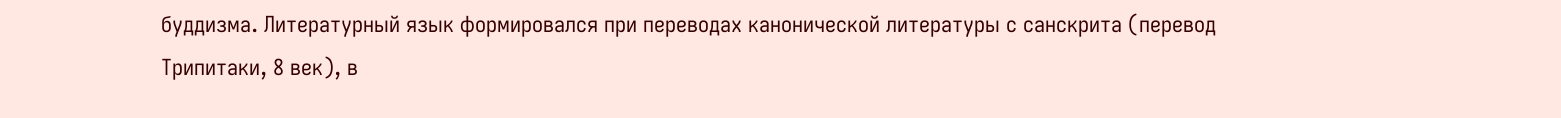буддизма. Литературный язык формировался при переводах канонической литературы с санскрита (перевод Трипитаки, 8 век), в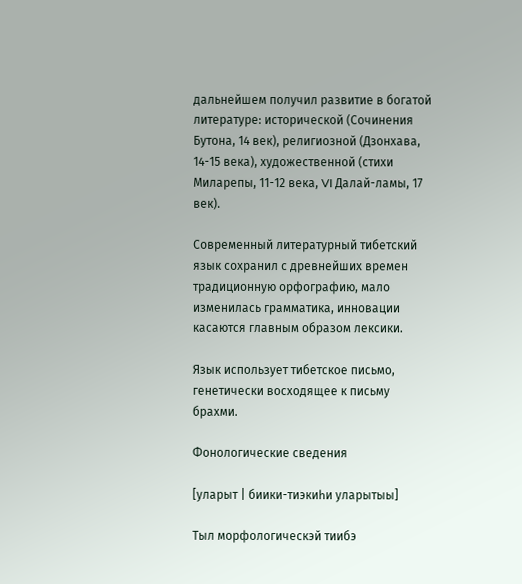дальнейшем получил развитие в богатой литературе: исторической (Сочинения Бутона, 14 век), религиозной (Дзонхава, 14-15 века), художественной (стихи Миларепы, 11-12 века, VI Далай-ламы, 17 век).

Современный литературный тибетский язык сохранил с древнейших времен традиционную орфографию, мало изменилась грамматика, инновации касаются главным образом лексики.

Язык использует тибетское письмо, генетически восходящее к письму брахми.

Фонологические сведения

[уларыт | биики-тиэкиһи уларытыы]

Тыл морфологическэй тиибэ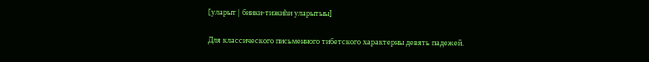[уларыт | биики-тиэкиһи уларытыы]

Для классического письменного тибетского характерны девять падежей.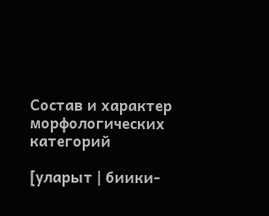Состав и характер морфологических категорий

[уларыт | биики-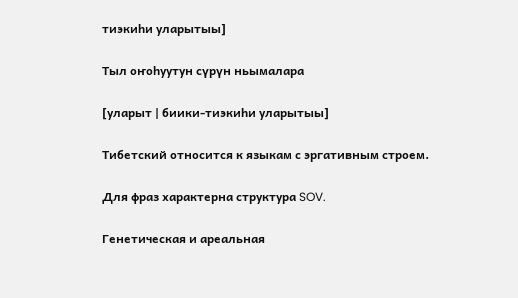тиэкиһи уларытыы]

Тыл оҥоһуутун сүрүн ньымалара

[уларыт | биики-тиэкиһи уларытыы]

Тибетский относится к языкам с эргативным строем.

Для фраз характерна структура SOV.

Генетическая и ареальная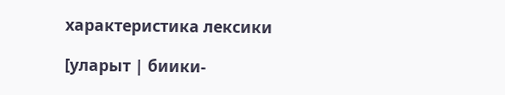характеристика лексики

[уларыт | биики-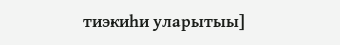тиэкиһи уларытыы]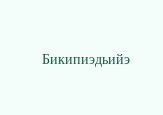Бикипиэдьийэ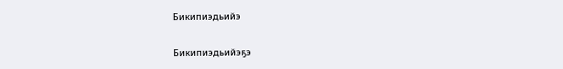Бикипиэдьийэ

Бикипиэдьийэҕэ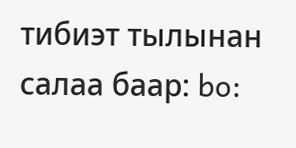тибиэт тылынан
салаа баар: bo: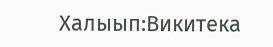Халыып:Викитека